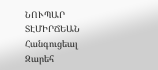ՆՈՒՊԱՐ ՏԷՄԻՐՃԵԱՆ
Հանգուցեալ Զարեհ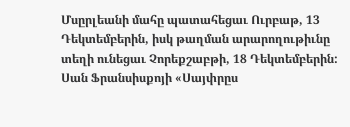Մսըրլեանի մահը պատահեցաւ Ուրբաթ, 13 Դեկտեմբերին, իսկ թաղման արարողութիւնը տեղի ունեցաւ Չորեքշաբթի, 18 Դեկտեմբերին: Սան Ֆրանսիսքոյի «Սայփրըս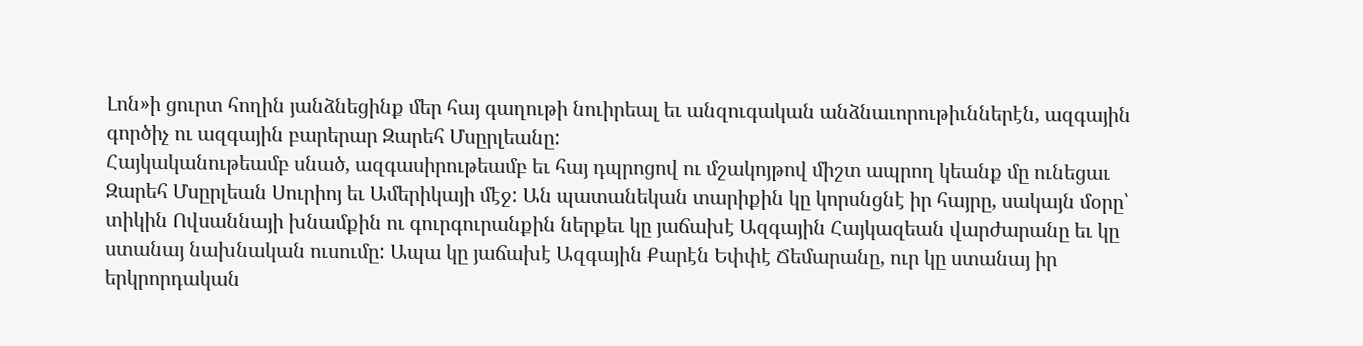Լոն»ի ցուրտ հողին յանձնեցինք մեր հայ գաղութի նուիրեալ եւ անզուգական անձնաւորութիւններէն, ազգային գործիչ ու ազգային բարերար Զարեհ Մսըրլեանը:
Հայկականութեամբ սնած, ազգասիրութեամբ եւ հայ դպրոցով ու մշակոյթով միշտ ապրող կեանք մը ունեցաւ Զարեհ Մսըրլեան Սուրիոյ եւ Ամերիկայի մէջ: Ան պատանեկան տարիքին կը կորսնցնէ իր հայրը, սակայն մօրը՝ տիկին Ովսաննայի խնամքին ու գուրգուրանքին ներքեւ կը յաճախէ Ազգային Հայկազեան վարժարանը եւ կը ստանայ նախնական ուսումը: Ապա կը յաճախէ Ազգային Քարէն Եփփէ Ճեմարանը, ուր կը ստանայ իր երկրորդական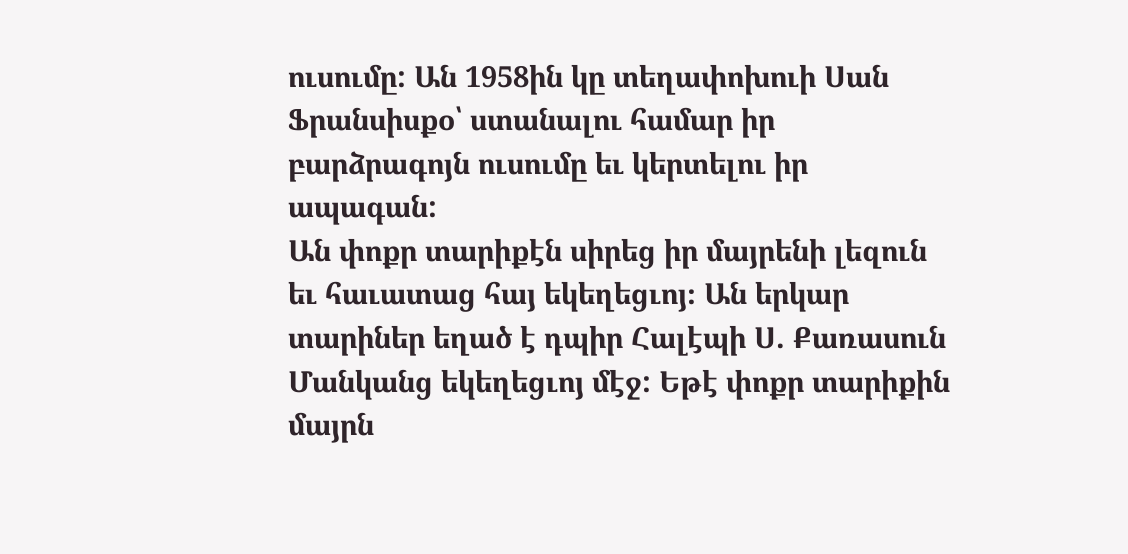ուսումը: Ան 1958ին կը տեղափոխուի Սան Ֆրանսիսքօ՝ ստանալու համար իր բարձրագոյն ուսումը եւ կերտելու իր ապագան:
Ան փոքր տարիքէն սիրեց իր մայրենի լեզուն եւ հաւատաց հայ եկեղեցւոյ։ Ան երկար տարիներ եղած է դպիր Հալէպի Ս. Քառասուն Մանկանց եկեղեցւոյ մէջ: Եթէ փոքր տարիքին մայրն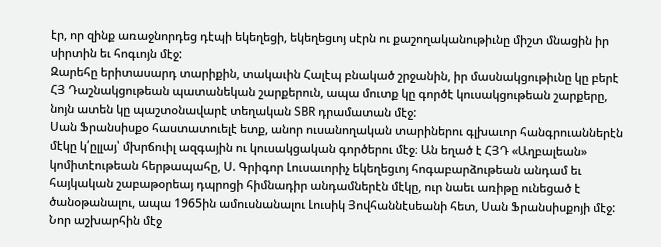էր, որ զինք առաջնորդեց դէպի եկեղեցի, եկեղեցւոյ սէրն ու քաշողականութիւնը միշտ մնացին իր սիրտին եւ հոգւոյն մէջ:
Զարեհը երիտասարդ տարիքին, տակաւին Հալէպ բնակած շրջանին, իր մասնակցութիւնը կը բերէ ՀՅ Դաշնակցութեան պատանեկան շարքերուն, ապա մուտք կը գործէ կուսակցութեան շարքերը, նոյն ատեն կը պաշտօնավարէ տեղական SBR դրամատան մէջ:
Սան Ֆրանսիսքօ հաստատուելէ ետք, անոր ուսանողական տարիներու գլխաւոր հանգրուաններէն մէկը կ՛ըլլայ՝ մխրճուիլ ազգային ու կուսակցական գործերու մէջ։ Ան եղած է ՀՅԴ «Աղբալեան» կոմիտէութեան հերթապահը, Ս. Գրիգոր Լուսաւորիչ եկեղեցւոյ հոգաբարձութեան անդամ եւ հայկական շաբաթօրեայ դպրոցի հիմնադիր անդամներէն մէկը, ուր նաեւ առիթը ունեցած է ծանօթանալու, ապա 1965ին ամուսնանալու Լուսիկ Յովհաննէսեանի հետ, Սան Ֆրանսիսքոյի մէջ:
Նոր աշխարհին մէջ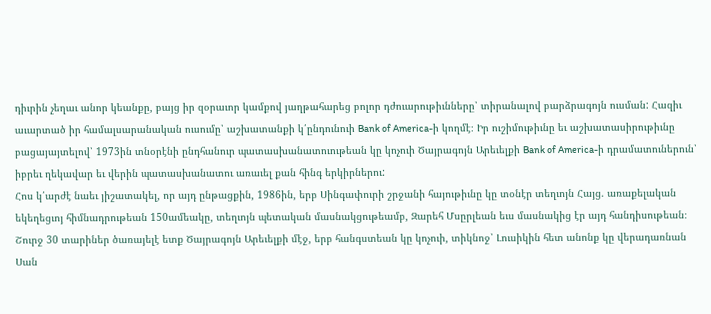դիւրին չեղաւ անոր կեանքը, բայց իր զօրաւոր կամքով յաղթահարեց բոլոր դժուարութիւնները՝ տիրանալով բարձրագոյն ուսման: Հազիւ աւարտած իր համալսարանական ուսումը՝ աշխատանքի կ՛ընդունուի Bank of America-ի կողմէ։ Իր ուշիմութիւնը եւ աշխատասիրութիւնը բացայայտելով՝ 1973ին տնօրէնի ընդհանուր պատասխանատուութեան կը կոչուի Ծայրագոյն Արեւելքի Bank of America-ի դրամատուներուն՝ իբրեւ ղեկավար եւ վերին պատասխանատու առաւել քան հինգ երկիրներու:
Հոս կ՛արժէ նաեւ յիշատակել, որ այդ ընթացքին, 1986ին, երբ Սինգափուրի շրջանի հայութիւնը կը տօնէր տեղւոյն Հայց. առաքելական եկեղեցւոյ հիմնադրութեան 150ամեակը, տեղւոյն պետական մասնակցութեամբ, Զարեհ Մսըրլեան եւս մասնակից էր այդ հանդիսութեան։
Շուրջ 30 տարիներ ծառայելէ ետք Ծայրագոյն Արեւելքի մէջ, երբ հանգստեան կը կոչուի, տիկնոջ՝ Լուսիկին հետ անոնք կը վերադառնան Սան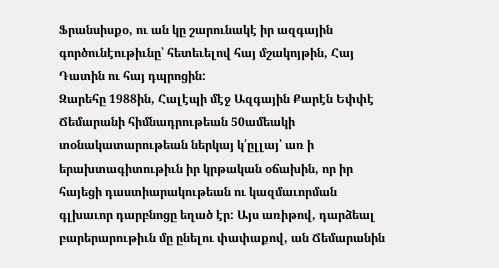Ֆրանսիսքօ, ու ան կը շարունակէ իր ազգային գործունէութիւնը՝ հետեւելով հայ մշակոյթին, Հայ Դատին ու հայ դպրոցին:
Զարեհը 1988ին, Հալէպի մէջ Ազգային Քարէն Եփփէ Ճեմարանի հիմնադրութեան 50ամեակի տօնակատարութեան ներկայ կ՛ըլլայ՝ առ ի երախտագիտութիւն իր կրթական օճախին, որ իր հայեցի դաստիարակութեան ու կազմաւորման գլխաւոր դարբնոցը եղած էր: Այս առիթով, դարձեալ բարերարութիւն մը ընելու փափաքով, ան Ճեմարանին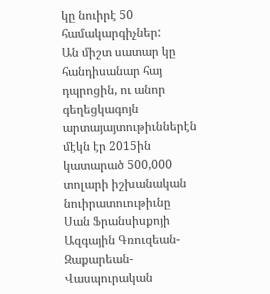կը նուիրէ 50 համակարգիչներ:
Ան միշտ սատար կը հանդիսանար հայ դպրոցին, ու անոր գեղեցկագոյն արտայայտութիւններէն մէկն էր 2015ին կատարած 500,000 տոլարի իշխանական նուիրատուութիւնը Սան Ֆրանսիսքոյի Ազգային Գռուզեան-Զաքարեան-Վասպուրական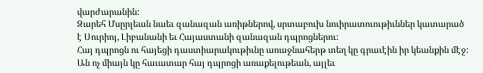վարժարանին:
Զարեհ Մսըրլեան նաեւ զանազան առիթներով, սրտաբուխ նուիրատուութիւններ կատարած է Սուրիոյ, Լիբանանի եւ Հայաստանի զանազան դպրոցներու:
Հայ դպրոցն ու հայեցի դաստիարակութիւնը առաջնահերթ տեղ կը գրաւէին իր կեանքին մէջ: Ան ոչ միայն կը հաւատար հայ դպրոցի առաքելութեան, այլեւ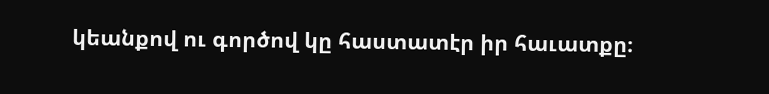կեանքով ու գործով կը հաստատէր իր հաւատքը։